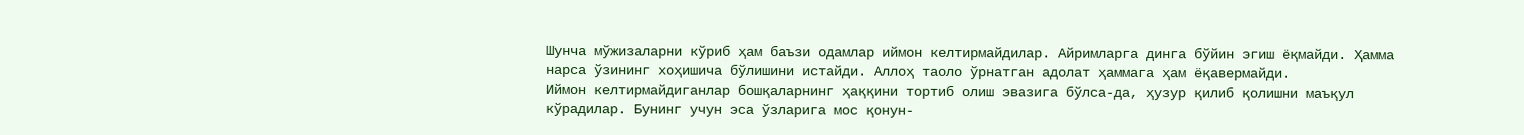Шунча мўжизаларни кўриб ҳам баъзи одамлар иймон келтирмайдилар. Айримларга динга бўйин эгиш ёқмайди. Ҳамма нарса ўзининг хоҳишича бўлишини истайди. Аллоҳ таоло ўрнатган адолат ҳаммага ҳам ёқавермайди.
Иймон келтирмайдиганлар бошқаларнинг ҳаққини тортиб олиш эвазига бўлса-да, ҳузур қилиб қолишни маъқул кўрадилар. Бунинг учун эса ўзларига мос қонун-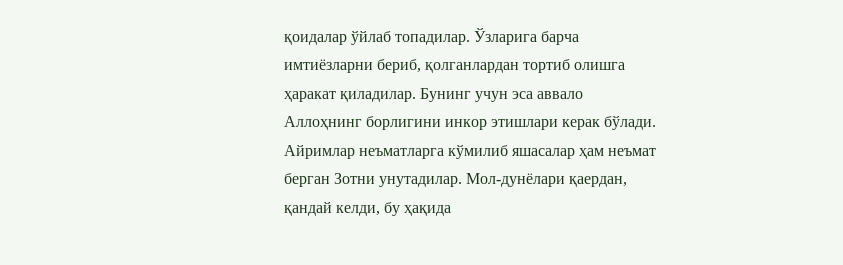қоидалар ўйлаб топадилар. Ўзларига барча имтиёзларни бериб, қолганлардан тортиб олишга ҳаракат қиладилар. Бунинг учун эса аввало Аллоҳнинг борлигини инкор этишлари керак бўлади.
Айримлар неъматларга кўмилиб яшасалар ҳам неъмат берган Зотни унутадилар. Мол-дунёлари қаердан, қандай келди, бу ҳақида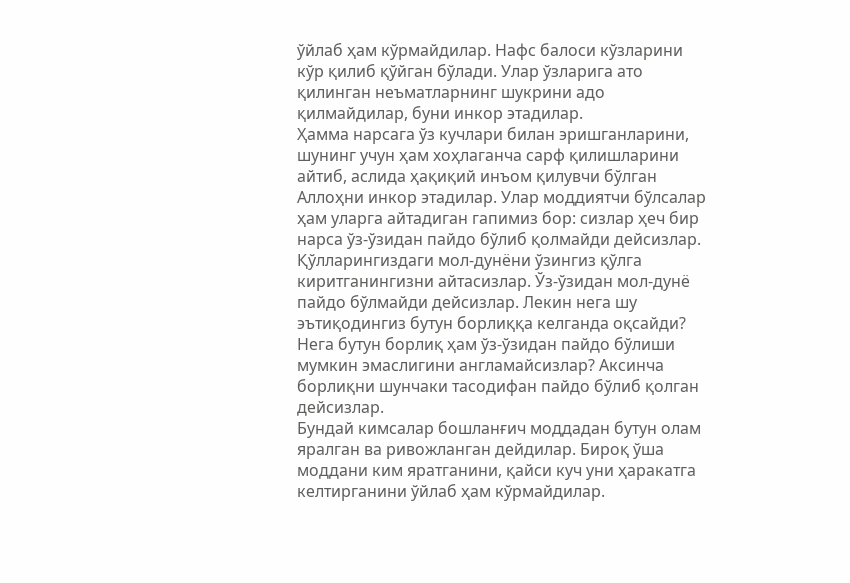ўйлаб ҳам кўрмайдилар. Нафс балоси кўзларини кўр қилиб қўйган бўлади. Улар ўзларига ато қилинган неъматларнинг шукрини адо қилмайдилар, буни инкор этадилар.
Ҳамма нарсага ўз кучлари билан эришганларини, шунинг учун ҳам хоҳлаганча сарф қилишларини айтиб, аслида ҳақиқий инъом қилувчи бўлган Аллоҳни инкор этадилар. Улар моддиятчи бўлсалар ҳам уларга айтадиган гапимиз бор: сизлар ҳеч бир нарса ўз-ўзидан пайдо бўлиб қолмайди дейсизлар. Қўлларингиздаги мол-дунёни ўзингиз қўлга киритганингизни айтасизлар. Ўз-ўзидан мол-дунё пайдо бўлмайди дейсизлар. Лекин нега шу эътиқодингиз бутун борлиққа келганда оқсайди? Нега бутун борлиқ ҳам ўз-ўзидан пайдо бўлиши мумкин эмаслигини англамайсизлар? Аксинча борлиқни шунчаки тасодифан пайдо бўлиб қолган дейсизлар.
Бундай кимсалар бошланғич моддадан бутун олам яралган ва ривожланган дейдилар. Бироқ ўша моддани ким яратганини, қайси куч уни ҳаракатга келтирганини ўйлаб ҳам кўрмайдилар.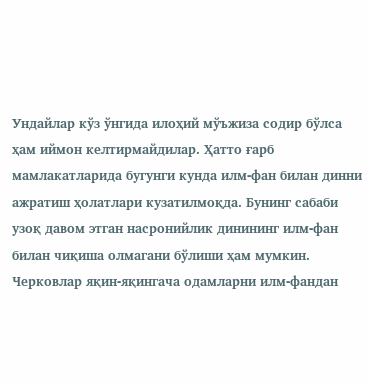Ундайлар кўз ўнгида илоҳий мўъжиза содир бўлса ҳам иймон келтирмайдилар. Ҳатто ғарб мамлакатларида бугунги кунда илм-фан билан динни ажратиш ҳолатлари кузатилмоқда. Бунинг сабаби узоқ давом этган насронийлик динининг илм-фан билан чиқиша олмагани бўлиши ҳам мумкин.
Черковлар яқин-яқингача одамларни илм-фандан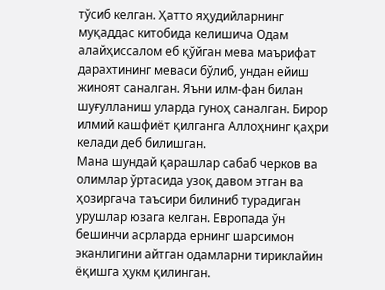тўсиб келган. Ҳатто яҳудийларнинг муқаддас китобида келишича Одам алайҳиссалом еб қўйган мева маърифат дарахтининг меваси бўлиб, ундан ейиш жиноят саналган. Яъни илм-фан билан шуғулланиш уларда гуноҳ саналган. Бирор илмий кашфиёт қилганга Аллоҳнинг қаҳри келади деб билишган.
Мана шундай қарашлар сабаб черков ва олимлар ўртасида узоқ давом этган ва ҳозиргача таъсири билиниб турадиган урушлар юзага келган. Европада ўн бешинчи асрларда ернинг шарсимон эканлигини айтган одамларни тириклайин ёқишга ҳукм қилинган.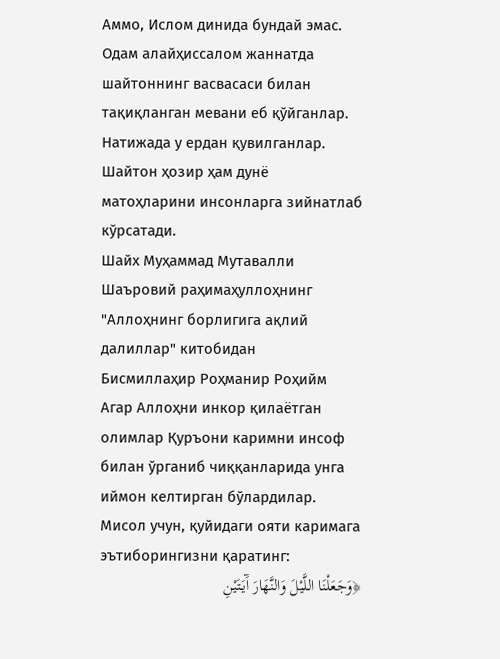Аммо, Ислом динида бундай эмас. Одам алайҳиссалом жаннатда шайтоннинг васвасаси билан тақиқланган мевани еб қўйганлар. Натижада у ердан қувилганлар. Шайтон ҳозир ҳам дунё матоҳларини инсонларга зийнатлаб кўрсатади.
Шайх Муҳаммад Мутавалли Шаъровий раҳимаҳуллоҳнинг
"Аллоҳнинг борлигига ақлий далиллар" китобидан
Бисмиллаҳир Роҳманир Роҳийм
Агар Аллоҳни инкор қилаётган олимлар Қуръони каримни инсоф билан ўрганиб чиққанларида унга иймон келтирган бўлардилар. Мисол учун, қуйидаги ояти каримага эътиборингизни қаратинг:
﴿وَجَعَلْنَا اللَّيْلَ وَالنَّهَارَ آَيَتَيْنِ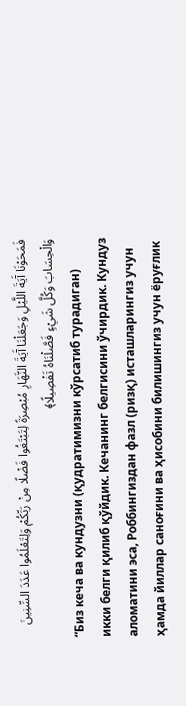فَمَحَوْنَا آَيَةَ اللَّيْلِ وَجَعَلْنَا آَيَةَ النَّهَارِ مُبْصِرَةً لِتَبْتَغُوا فَضْلًا مِنْ رَبِّكُمْ وَلِتَعْلَمُوا عَدَدَ السِّنِينَ وَالْحِسَابَ وَكُلَّ شَيْءٍ فَصَّلْنَاهُ تَفْصِيلًا﴾
“Биз кеча ва кундузни (қудратимизни кўрсатиб турадиган) икки белги қилиб қўйдик. Кечанинг белгисини ўчирдик. Кундуз аломатини эса, Роббингиздан фазл (ризқ) исташларингиз учун ҳамда йиллар саноғини ва ҳисобини билишингиз учун ёруғлик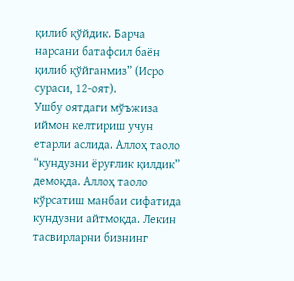қилиб қўйдик. Барча нарсани батафсил баён қилиб қўйганмиз” (Исро сураси, 12-оят).
Ушбу оятдаги мўъжиза иймон келтириш учун етарли аслида. Аллоҳ таоло “кундузни ёруғлик қилдик” демоқда. Аллоҳ таоло кўрсатиш манбаи сифатида кундузни айтмоқда. Лекин тасвирларни бизнинг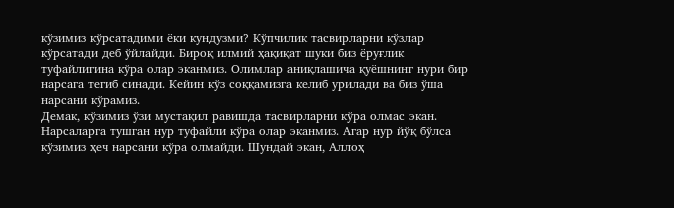кўзимиз кўрсатадими ёки кундузми? Кўпчилик тасвирларни кўзлар кўрсатади деб ўйлайди. Бироқ илмий ҳақиқат шуки биз ёруғлик туфайлигина кўра олар эканмиз. Олимлар аниқлашича қуёшнинг нури бир нарсага тегиб синади. Кейин кўз соққамизга келиб урилади ва биз ўша нарсани кўрамиз.
Демак, кўзимиз ўзи мустақил равишда тасвирларни кўра олмас экан. Нарсаларга тушган нур туфайли кўра олар эканмиз. Агар нур йўқ бўлса кўзимиз ҳеч нарсани кўра олмайди. Шундай экан, Аллоҳ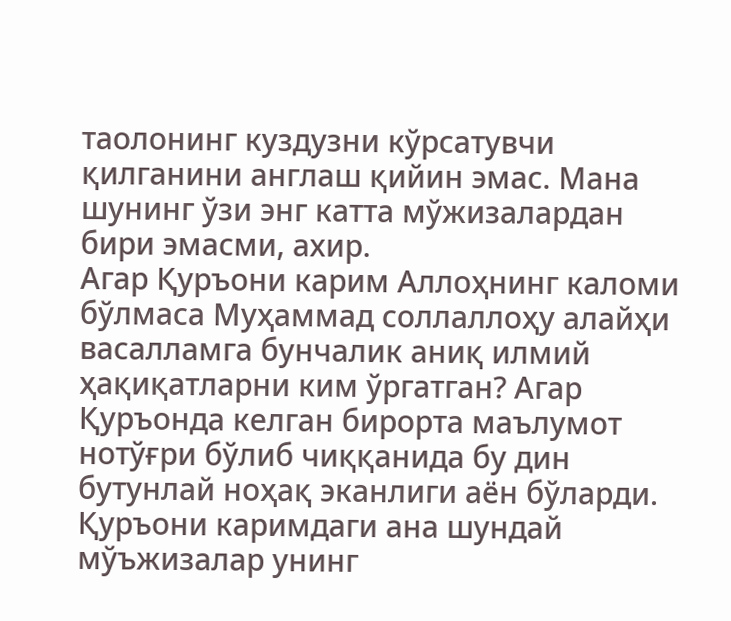таолонинг куздузни кўрсатувчи қилганини англаш қийин эмас. Мана шунинг ўзи энг катта мўжизалардан бири эмасми, ахир.
Агар Қуръони карим Аллоҳнинг каломи бўлмаса Муҳаммад соллаллоҳу алайҳи васалламга бунчалик аниқ илмий ҳақиқатларни ким ўргатган? Агар Қуръонда келган бирорта маълумот нотўғри бўлиб чиққанида бу дин бутунлай ноҳақ эканлиги аён бўларди. Қуръони каримдаги ана шундай мўъжизалар унинг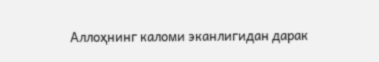Аллоҳнинг каломи эканлигидан дарак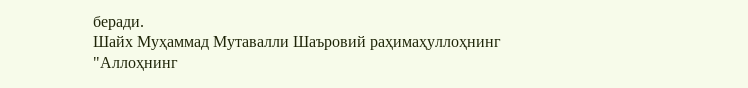беради.
Шайх Муҳаммад Мутавалли Шаъровий раҳимаҳуллоҳнинг
"Аллоҳнинг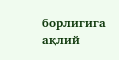борлигига ақлий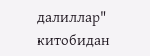далиллар" китобидан